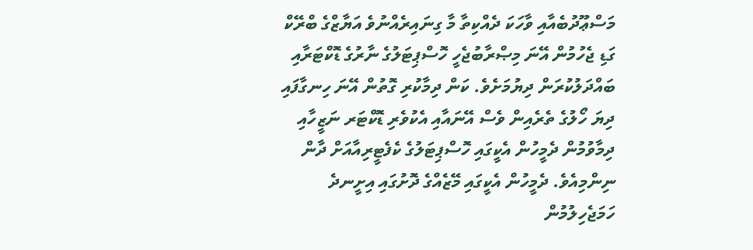މަސްޢޫދުބެއާއި ވާހަކަ ދެއްކިތާ މާ ގިނައިރެއްނުވެ އަޔާޒްގެ ބްރޭކް ގަޑި ޖެހުމުން އޭނަ މިޞްރާބުޖެހީ ހޮސްޕިޓަލުގެ ނާރުގެ ޑޮކްޓަރާއި ބައްދަލުކުރަން ދިޔުމަށެވެ. ކަން ދިމާކުރި ގޮތުން އޭނަ ހިނގާފައި ދިޔަ ހޯލުގެ ތެރެއިން ވެސް އޭނައާއި އެކުވެރި ޑޮކްޓަރ ނަޒީހާއި ދިމާވުމުން ދެމީހުން އެކީގައި ހޮސްޕިޓަލުގެ ކެފެޓީރިއާއަށް ދާން ނިންމިއެވެ. ދެމީހުން އެކީގައި މޭޒެއްގެ ދޮށުގައި އިށީނދެ ހަމަޖެހިލުމުން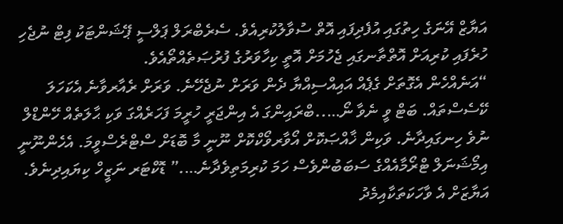އަޔާޒް އޭނަގެ ހިތުގައި އުފެދިފައި އޮތް ސުވާލުކުރިއެވެ. ސެރެބްރަލް ޕަލްސީ ޕޭޝަންޓަކު ފިޓް ނުޖެހި ހުރެފައި ކުރިއަށް އޮތްތާނގައި ޖެހުމަށް އޮތީ ކިހާވަރުގެ ފުރުޞަތެއްތޯއެވެ.
“އަނެއްހެން އެގޮތަށް ގެޕެއް އައިއްސިއްޔާ ދެން ވަރަށް ނުޖެހޭނެ. ވަރަށް ރެއާރވާނެ އެކަހަލަ ކޭސެސްތައް. ބަޓް ވީ ނެވާ ނޯ…..ބްރައިންގަ އެ އިންޖަރީ ހުރީމަ ފަހަރެއްގަ ވަކި ޙާލަތެއް ހޭންޑްލް ނުވެ ހިނގައިދާނެ. ވަކިން ޚާއްޞަކޮށް އޯވާރވޯކްކޮށް ނޫނީ މާ ބޮޑަށް ސްޓްރެސްވީމަ. އެހެންނޫނީ އިމޯޝަނަލް ޓްރޯމާއެއްގެ ސަބަބުންވެސް ހަމަ ކުރިމަތިވެދާނެ….” ޑޮކްޓަރ ނަޒީހް ކިޔައިދިނެވެ. އަޔާޒަށް އެ ވާހަކަތަކާއިމެދު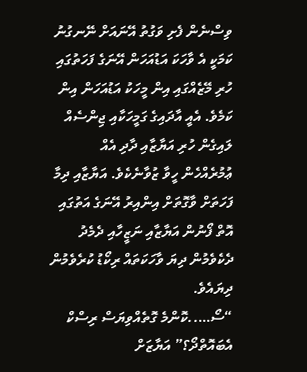ވިސްނެން ފެށި ވަގުތު އޭނައަށް ނޭނގުނު ކަމަކީ އެ ވާހަކަ އަޑުއަހަން އޭނަގެ ފަހަތުގައި ހުރި މޭޒެއްގައި އިން މީހަކު އަޑުއަހަން އިން ކަމެވެ. އެއީ އާދައިގެ ގަމީހަކާއި ޖިންސެއް ލައިގެން ހުރި އަޔާޒާއި ދާދި އެއް ޢުމުރެއްހެން ހީވާ ޒުވާނެކެވެ. އަޔާޒާއި ދިމާ ފަހަތަށް ވާގޮތަށް އިންއިރު އޭނަގެ އަތުގައި އޮތް ފޯނުން އަޔާޒާއި ނަޒީހާއި ދެމެދު ދެކެވެމުން ދިޔަ ވާހަކަތައް ރިކޯޑު ކުރެވެމުން ދިޔައެވެ.
“ސޯ…..ކޮންމެ ގޮތެއްވިޔަސް ރިސްކް އެބައޮތްދޯ؟” އަޔާޒަށް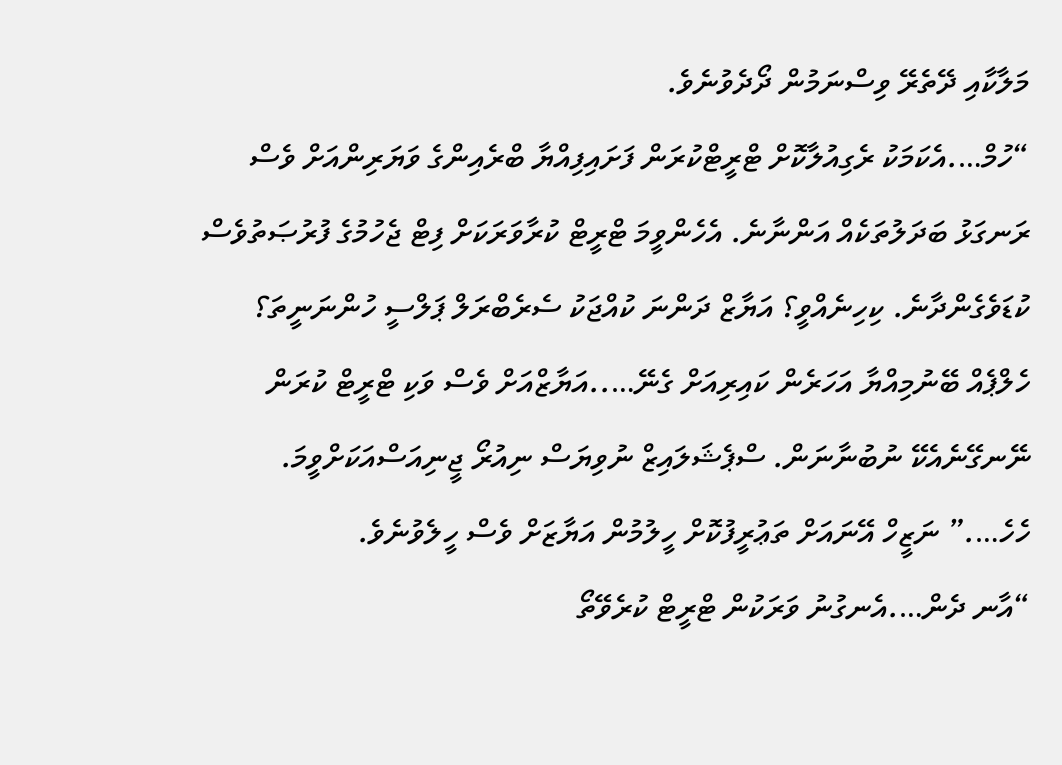މަލާކާއި ދޭތެރޭ ވިސްނަމުން ދޯދެވުނެވެ.
“ހުމް….އެކަމަކު ރެގިއުލާކޮށް ޓްރީޓްކުރަން ފަށައިފިއްޔާ ބްރެއިންގެ ވަޔަރިންއަށް ވެސް ރަނގަޅު ބަދަލުތަކެއް އަންނާނެ. އެހެންވީމަ ޓްރީޓް ކުރާވަރަކަށް ފިޓް ޖެހުމުގެ ފުރުޞަތުވެސް ކުޑަވެގެންދާނެ. ކިހިނެއްވީ؟ އަޔާޒް ދަންނަ ކުއްޖަކު ސެރެބްރަލް ޕަލްސީ ހުންނަނީތަ؟ ހެލްޕެއް ބޭނުމިއްޔާ އަހަރެން ކައިރިއަށް ގެނޭ…..އަޔާޒްއަށް ވެސް ވަކި ޓްރީޓް ކުރަން ނޭނގޭނެއެކޭ ނުބުނާނަން. ސްޕެޝަލައިޒް ނުވިޔަސް ނިއުރޯ ޖީނިއަސްއަކަށްވީމަ. ހެހެ….” ނަޒީހް އޭނައަށް ތަޢުރީފުކޮށް ހީލުމުން އަޔާޒަށް ވެސް ހީލެވުނެވެ.
“އާނ ދެން….އެނގުނު ވަރަކުން ޓްރީޓް ކުރެވޭތޯ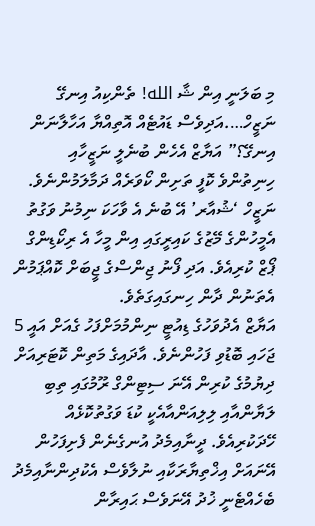މި ބަލަނީ އިން ޝާ الله! ތެންކިއު އިނގޭ ނަޒީހް….އަދިވެސް ޑައުޓެއް އޮތިއްޔާ އަހާލާނަން އިނގޭ؟” އަޔާޒް އެހެން ބުނެލީ ނަޒީހާއި ހިނިތުންވެ ކޮފީ ތަށިން ކޯވަރެއް ދަމާލަމުންނެވެ. ނަޒީހް ‘ޝުއާރ’ އޭ ބުނެ އެ ވާހަކަ ނިމުނު ވަގުތު އެމީހުންގެ މޭޒުގެ ކައިރީގައި އިން މީހާ އެ ރިކޯޑިންގް ޕޯޒް ކުރިއެވެ. އަދި ފޯނު ޖިންސްގެ ޖީބަށް ކޮއްޕަމުން އެތަނުން ދާން ހިނގައިގަތެވެ.
އަޔާޒް އެދުވަހުގެ ޑިއުޓީ ނިންމުމަށްފަހު ގެއަށް އައީ 5 ޖަހައި ބޮޑުވި ފަހުންނެވެ. އާދައިގެ މަތިން ކޮޓަރިއަށް ދިޔުމުގެ ކުރިން އޭނަ ސިޓިންގް ރޫމުގައި ތިބި ލަޔާންއާއި ލިލިއަންއާއެކީ ކުޑަ ވަގުތުކޮޅެއް ހޭދަކުރިއެވެ. ދީނާއިމެދު އުނގެނެން ފެށިފަހުން އޭނައަށް އިޚްތިޔާރަކާއި ނުލާވެސް އެކުދިންނާއިމެދު ބެހެއްޓެނީ ޚުދު އޭނަވެސް ޙައިރާން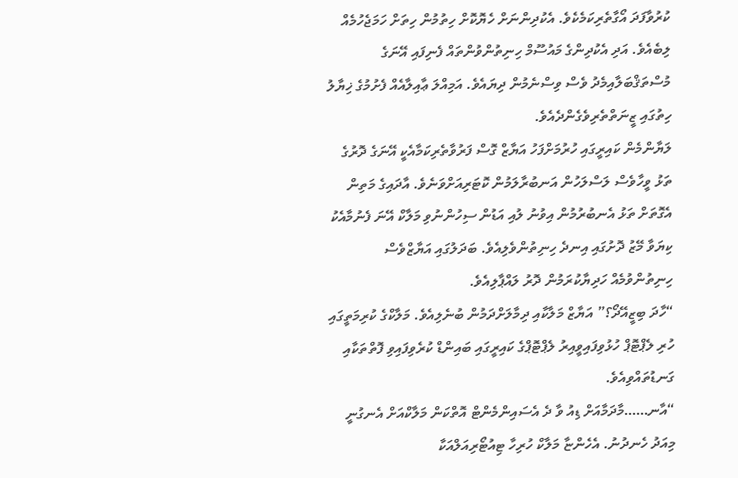ކުރުވާފަދަ އޯގާތެރިކަމެކެވެ. އެކުދިންނަށް ހެޔޮކޮށް ހިތުމުން ހިތަށް ހަމަޖެހުމެއް ލިބެއެވެ. އަދި އެކުދިންގެ މައުސޫމް ހިނިތުންވުންތައް ފެނިފައި އޭނަގެ މުސްތަޤްބަލާއިމެދު ވެސް ވިސްނެމުން ދިޔައެވެ. އަމިއްލަ ޢާއިލާއެއް ފެށުމުގެ ޚިޔާލު ހިތުގައި ޒީނަތްތެރިވެގެންދެއެވެ.
ލަޔާންމެން ކައިރީގައި ހުރުމަށްފަހު އަޔާޒް ގޮސް ފަރުވާތެރިކަމާއެކީ އޭނަގެ ދޮރުގެ ތަޅު ވީހާވެސް ލަސްލަހުން އަނބުރާލަމުން ކޮޓަރިއަށްވަނެވެ. އާދައިގެ މަތިން އެގޮތަށް ތަޅު އެނބުރުމުން އިވުނު ލުއި އަޑުން ސިހުންނުވި މަލާކް އޭނަ ފެނުމާއެކު ކިޔަވާ މޭޒު ދޮށުގައި އިނދެ ހިނިތުންވެލިއެވެ. ބަދަލުގައި އަޔާޒްވެސް ހިނިތުންވުމެއް ހަދިޔާކުރަމުން ދޮރު ލައްޕާލިއެވެ.
“ހާދަ ބިޒީއޭދޯ؟” އަޔާޒް މަލާކާއި ދިމާލަށްދަމުން ބުނެލިއެވެ. މަލާކްގެ ކުރިމަތީގައި ހުރި ލެޕްޓޮޕް ހުޅުވިފައިވީއިރު ލެޕްޓޮޕްގެ ކައިރީގައި ބައިންޑް ކުރެވިފައިވި ފޮތްތަކާއި ގަނޑުތައްވިއެވެ.
“އާނ……މާދަމާއަށް ޑިއު ވާ ދެ އެސައިންމެންޓް އޮތްކަން މަލާކްއަށް އެނގުނީ މިއަދު ހެނދުނު. އެހެންޏާ މަލާކް ހުރިހާ ޓިއުޓޯރިއަލްއަކާ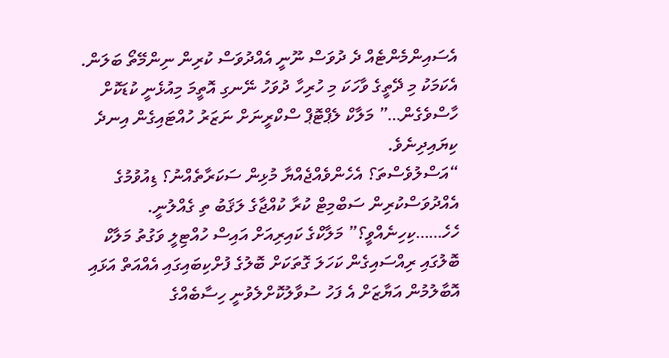އެސައިންމެންޓެއް ދެ ދުވަސް ނޫނީ އެއްދުވަސް ކުރިން ނިންމޭތޯ ބަލަން. އެކަމަކު މި ދޭތީގެ ވާހަކަ މި ހުރިހާ ދުވަހު ނޭނގި އޮތީމަ މިއުޅެނީ ކުޑަކޮށް ހާސްވެގެން…” މަލާކް ލެޕްޓޮޕް ސްކްރީނަށް ނަޒަރު ހުއްޓައިގެން އިނދެ ކިޔައިދިނެވެ.
“އަސްލުވެސްތަ؟ އެހެންވެއްޖެއްޔާ މުޅިން ސަކަރާތެއްނު؟ ޑިއުވުމުގެ އެއްދުވަސްކުރިން ސަބްމިޓް ކުރާ ކުއްޖާގެ ލަޤަބު ތި ގެއްލުނީ. ހެހެ……ކިހިނެއްވީ؟” މަލާކްގެ ކައިރިއަށް އައިސް ހުއްޓިލީ ވަގުތު މަލާކް ބޮލުގައި ރިއްސައިގެން ކަހަލަ ގޮތަކަށް ބޮލުގެ ފުށްކިބައިގައި އެއްއަތް އަޅައި އޮބާލުމުން އަޔާޒަށް އެ ފަހު ސުވާލުކޮށްލެވުނީ ހިސާބެއްގެ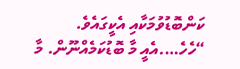ކަންބޮޑުވުމަކާއި އެކީގައެވެ.
“ހެހެ….އެއީ މާ ބޮޑުކަމެއްނޫން. މާ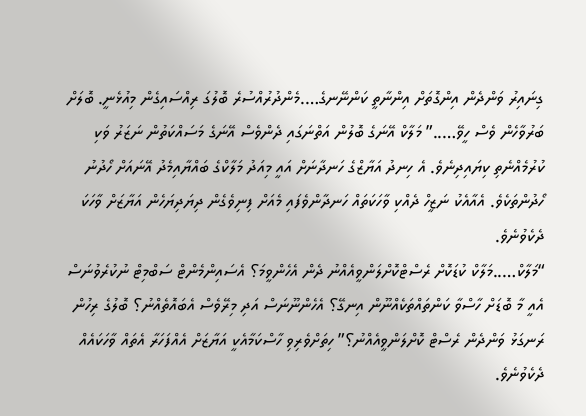ގިނައިރު ވަންދެން އިންގޮތަށް އިންނާތީ ކަންނޭނގެ….މެންދުރުއްސުރެ ބޮލުގަ ރިއްސައިގެން މިއުޅެނީ. ބޮލަށް ބަރުވާހެން ވެސް ހީވޭ…..” މަލާކް އޭނަގެ ބޮލުން އަތްނަގައި ދެންވެސް އޭނަގެ މަސައްކަތުން ނަޒަރު ވަކި ކުރުމެއްނެތި ކިޔައިދިނެވެ. އެ ހިނދު އަޔާޒްގެ ހަނދާނަށް އައީ މިއަދު މަލާކްގެ ބައްޔާއިމެދު އޭނައަށް ހޯދުނު ހޯދުންތަކެވެ. އެއާއެކު ނަޒީހް ދެއްކި ވާހަކަތައް ހަނދާންވެފައި މެއަށް ފިނިވެގެން ދިޔަދިޔަހެން އަޔާޒަށް ވާހަކަ ދެކެވުނެވެ.
“މަލާކް…..މަލާކް ކުޑަކޮށް ރެސްޓްކޮށްލަންވީއެއްނު ދެން އެހެންވީމަ؟ އެސައިންމެންޓް ސަބްމިޓް ނުކުރެވުނަސް އެއީ މާ ބޮޑަށް ހާސްވާ ކަންތައްތަކެއްނޫން އިނގޭ؟ އެހެންނޫނަސް އަދި މިރޭވެސް އެބައޮތެއްނު؟ ބޮލުގެ ރިހުން ރަނގަޅު ވަންދެން ރެސްޓް ކޮށްލަންވީއެއްނު؟” ހިތަށްވެރިވި ހާސްކަމާއެކީ އަޔާޒަށް އެއްފަހަރާ އެތައް ވާހަކައެއް ދެކެވުނެވެ.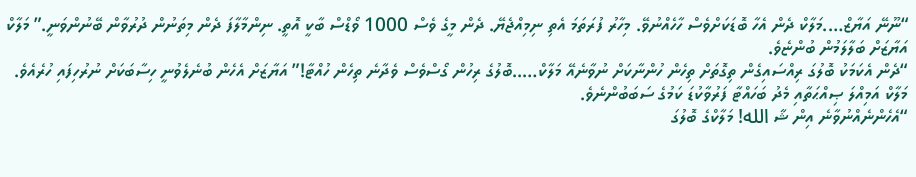“ނޫނޭ އަޔާޒް….މަލާކް ދެން އެހާ ބޮޑަކަށްވެސް ހާހެއްނުވޭ. މިހާރު ފުރަތަމަ އެތި ނިމިއްޖެޔޭ. ދެން މީގެ ވެސް 1000 ވޯޑްސް ބާކީ އޮތީ. ނިންމާލާފަ ދެން މިތަނުން ދުރުވާން ބޭނުންވަނީ.” މަލާކް އަޔާޒަށް ބަލާލަމުން ބުންޏެވެ.
“ދެން އެކަމަކު ބޮލުގަ ރިއްސައިގެން ތިގޮތަށް ތިހެން ހުންނާކަށް ނުވާނެއޭ މަލާކް…..ބޮލުގެ ރިހުން ގޯސްވެސް ވެދާނެ ތިހެން ހުއްޓާ!” އަޔާޒަށް އެހެން ބުނެލެވުނީ ހިސާބަކަށް ނުރުހިފައި ހުރެއެވެ. މަލާކް އަމިއްލަ ޞިއްޙަތާއި މެދު ބަހައްޓާ ފަރުވާކުޑަ ކަމުގެ ސަބަބުންނެވެ.
“އެހެންނެއްނުވާނެ އިން ޝާ الله! މަލާކްގެ ބޮލުގަ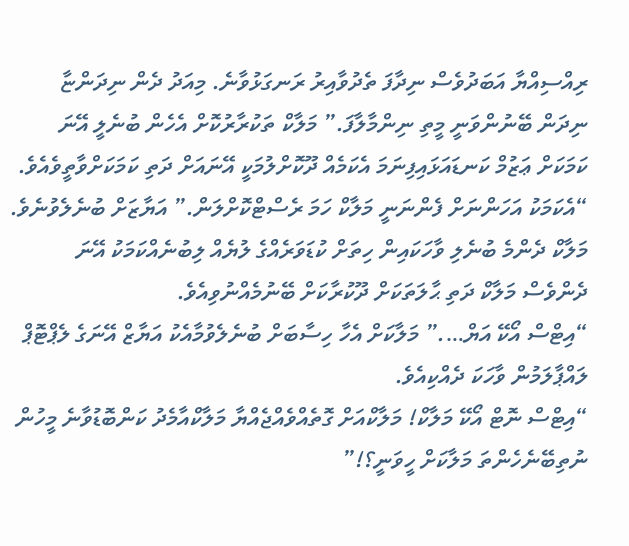ރިއްސިއްޔާ އަބަދުވެސް ނިދާފަ ތެދުވާއިރު ރަނގަޅުވާނެ. މިއަދު ދެން ނިދަންޏާ ނިދަން ބޭނުންވަނީ މީތި ނިންމާލާފަ.” މަލާކް ތަކުރާރުކޮށް އެހެން ބުނެލީ އޭނަ ކަމަކަށް ޢަޒުމް ކަނޑައަޅައިފިނަމަ އެކަމެއް ދޫކޮށްލުމަކީ އޭނައަށް ދަތި ކަމަކަށްވާތީވެއެވެ.
“އެކަމަކު އަހަންނަށް ފެންނަނީ މަލާކް ހަމަ ރެސްޓްކޮށްލަން.” އަޔާޒަށް ބުނެލެވުނެވެ. މަލާކް ދެންމެ ބުނެލި ވާހަކައިން ހިތަށް ކުޑަވަރެއްގެ ލުޔެއް ލިބުނެއްކަމަކު އޭނަ ދެންވެސް މަލާކް ދަތި ޙާލަތަކަށް ދޫކުރާކަށް ބޭނުމެއްނުވިއެވެ.
“އިޓްސް އޯކޭ އަޔް….” މަލާކަށް އެހާ ހިސާބަށް ބުނެލެވުމާއެކު އަޔާޒް އޭނަގެ ލެޕްޓޮޕް ލައްޕާލަމުން ވާހަކަ ދެއްކިއެވެ.
“އިޓްސް ނޮޓް އޯކޭ މަލާކް! މަލާކްއަށް ގޮތެއްވެއްޖެއްޔާ މަލާކްއާމެދު ކަންބޮޑުވާނެ މީހުން ނުތިބޭނެހެންތަ މަލާކަށް ހީވަނީ؟!”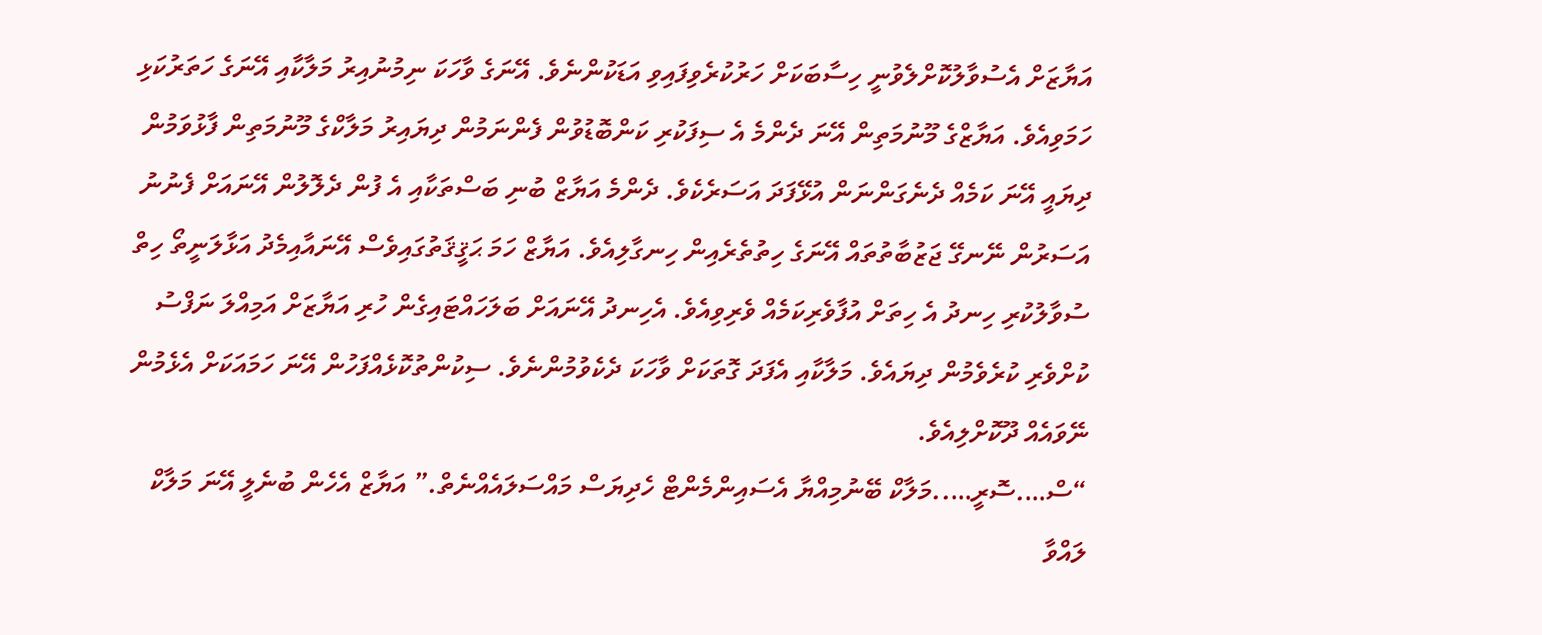އަޔާޒަށް އެސުވާލުކޮށްލެވުނީ ހިސާބަކަށް ހަރުކުރެވިފައިވި އަޑަކުންނެވެ. އޭނަގެ ވާހަކަ ނިމުނުއިރު މަލާކާއި އޭނަގެ ހަތަރުކަޅި ހަމަވިއެވެ. އަޔާޒްގެ މޫނުމަތިން އޭނަ ދެންމެ އެ ސިފަކުރި ކަންބޮޑުވުން ފެންނަމުން ދިޔައިރު މަލާކްގެ މޫނުމަތިން ފާޅުވަމުން ދިޔައީ އޭނަ ކަމެއް ދެނެގަންނަން އުޅޭފަދަ އަސަރެކެވެ. ދެންމެ އަޔާޒް ބުނި ބަސްތަކާއި އެ ފުން ދެލޮލުން އޭނައަށް ފެނުނު އަސަރުން ނޭނގޭ ޖަޒުބާތުތައް އޭނަގެ ހިތުތެރެއިން ހިނގާލިއެވެ. އަޔާޒް ހަމަ ޙަޤީޤަތުގައިވެސް އޭނައާއިމެދު އަޅާލަނީތޯ ހިތް ސުވާލުކުރި ހިނދު އެ ހިތަށް އުފާވެރިކަމެއް ވެރިވިއެވެ. އެހިނދު އޭނައަށް ބަލަހައްޓައިގެން ހުރި އަޔާޒަށް އަމިއްލަ ނަފްސު ކުށްވެރި ކުރެވެމުން ދިޔައެވެ. މަލާކާއި އެފަދަ ގޮތަކަށް ވާހަކަ ދެކެވުމުންނެވެ. ސިކުންތުކޮޅެއްފަހުން އޭނަ ހަމައަކަށް އެޅެމުން ނޭވައެއް ދޫކޮށްލިއެވެ.
“ސް….ސޮރީ…..މަލާކް ބޭނުމިއްޔާ އެސައިންމެންޓް ހެދިޔަސް މައްސަލައެއްނެތް.” އަޔާޒް އެހެން ބުނެލީ އޭނަ މަލާކް ލައްވާ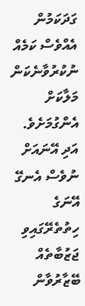ގަދަކަމުން އެއްވެސް ކަމެއް ނުކުރުވާނެކަން މަލާކަށް އެންގުމަށެވެ. އަދި އޭނައަށް ނުވެސް އެނގޭ އޭނަގެ ހިތުތެރޭގައިވި ޖަޒުބާތެއް ބޭޒާރުވާން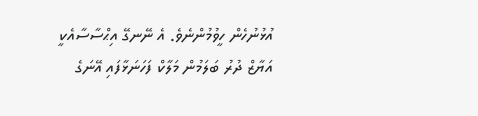އުޅުނުހެން ހީވުމުންނެވެ. އެ ނޭނގޭ އިޙްސާސާއެކީ އަޔާޒް ދުރު ބަލަމުން މަލާކް ފަހަނަޅާފައި އޭނަގެ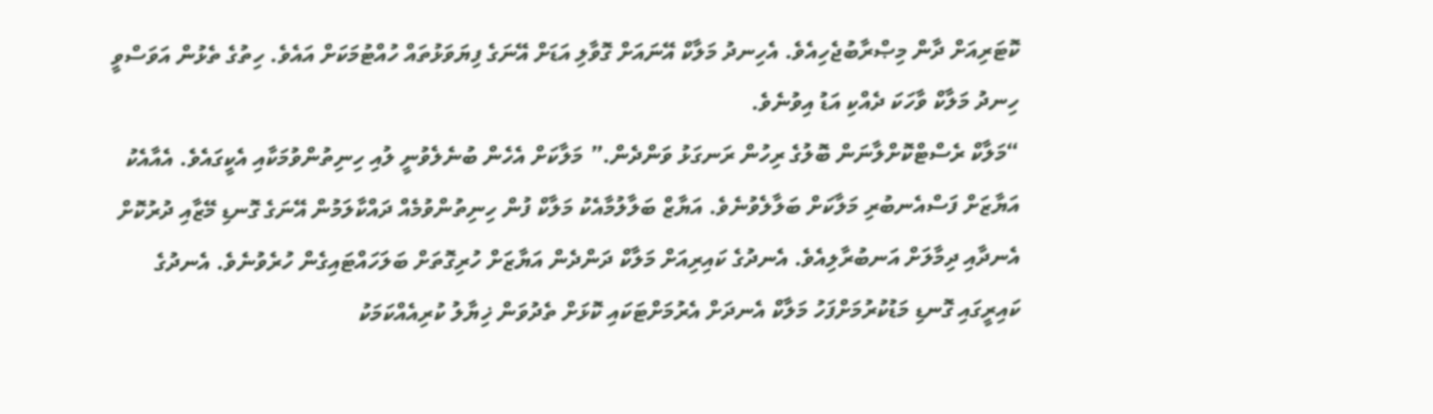ކޮޓަރިއަށް ދާން މިޞްރާބުޖެހިއެވެ. އެހިނދު މަލާކް އޭނައަށް ގޮވާލި އަޑަށް އޭނަގެ ފިޔަވަޅުތައް ހުއްޓުމަކަށް އައެވެ. ހިތުގެ ތެޅުން އަވަސްވީ ހިނދު މަލާކް ވާހަކަ ދެއްކި އަޑު އިވުނެވެ.
“މަލާކް ރެސްޓްކޮށްލާނަން ބޮލުގެ ރިހުން ރަނގަޅު ވަންދެން.” މަލާކަށް އެހެން ބުނެލެވުނީ ލުއި ހިނިތުންވުމަކާއި އެކީގައެވެ. އެއާއެކު އަޔާޒަށް ފަސްއެނބުރި މަލާކަށް ބަލާލެވުނެވެ. އަޔާޒް ބަލާލުމާއެކު މަލާކް ފުން ހިނިތުންވުމެއް ދައްކާލަމުން އޭނަގެ ގޮނޑި މޭޒާއި ދުރުކޮށް އެނދާއި ދިމާލަށް އަނބުރާލިއެވެ. އެނދުގެ ކައިރިއަށް މަލާކް ދަންދެން އަޔާޒަށް ހުރިގޮތަށް ބަލަހައްޓައިގެން ހުރެވުނެވެ. އެނދުގެ ކައިރީގައި ގޮނޑި މަޑުކުރުމަށްފަހު މަލާކް އެނދަށް އެރުމަށްޓަކައި ކޮޅަށް ތެދުވަން ޚިޔާލު ކުރިއެއްކަމަކު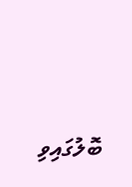ބޮލުގައިވި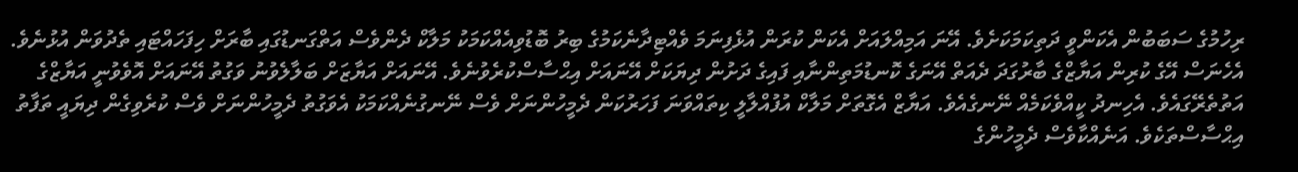ރިހުމުގެ ސަބަބުން އެކަންވީ ދަތިކަމަކަށެވެ. އޭނަ އަމިއްލައަށް އެކަން ކުރަން އުޅެފިނަމަ ވެއްޓިދާނެކަމުގެ ބިރު ބޮޑުވިއެއްކަމަކު މަލާކް ދެންވެސް އަތްގަނޑުގައި ބާރަށް ހިފަހައްޓައި ތެދުވަން އުޅުނެވެ. އެހެނަސް އޭގެ ކުރިން އަޔާޒްގެ ބާރުގަދަ ދެއަތް އޭނަގެ ކޮނޑުމަތިންނާއި ފައިގެ ދަށުން ދިޔަކަށް އޭނައަށް އިޙްސާސްކުރެވުނެވެ. އޭނައަށް އަޔާޒަށް ބަލާލެވުނު ވަގުތު އޭނައަށް އޮވެވުނީ އަޔާޒްގެ އަތުތެރޭގައެވެ. އެހިނދު ކީއްވެކަމެއް ނޭނގެއެވެ. އަޔާޒް އެގޮތަށް މަލާކް އުފުއްލާލީ ކިތައްވަނަ ފަހަރުކަން ދެމީހުންނަށް ވެސް ނޭނގުނެއްކަމަކު އެވަގުތު ދެމީހުންނަށް ވެސް ކުރެވިގެން ދިޔައީ ތަފާތު އިޙްސާސްތަކެވެ. އަނެއްކާވެސް ދެމީހުންގެ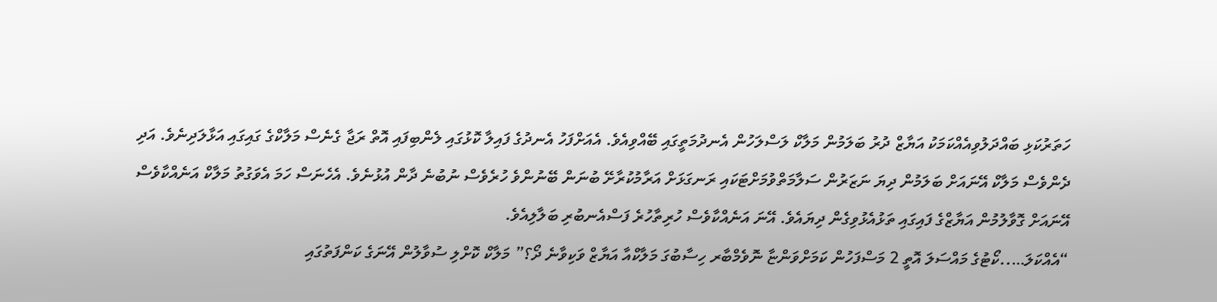ހަތަރުކަޅި ބައްދަލުވިއެއްކަމަކު އަޔާޒް ދުރު ބަލަމުން މަލާކް ލަސްލަހުން އެނދުމަތީގައި ބޭއްވިއެވެ. އެއަށްފަހު އެނދުގެ ފައިލާ ކޮޅުގައި ލެންބިފައި އޮތް ރަޖާ ގެނެސް މަލާކްގެ ގައިގައި އަޅާލަދިނެވެ. އަދި ދެންވެސް މަލާކް އޭނައަށް ބަލަމުން ދިޔަ ނަޒަރުން ސަލާމަތްވުމަށްޓަކައި ރަނގަޅަށް އަރާމުކުރާށޭ ބުނަން ބޭނުންވެ ހުރެވެސް ނުބުނެ ދާން އުޅުނެވެ. އެހެނަސް ހަމަ އެވަގުތު މަލާކް އަނެއްކާވެސް އޭނައަށް ގޮވާލުމުން އަޔާޒްގެ ފައިގައި ތަޅުއެޅުވިގެން ދިޔައެވެ. އޭނަ އަނެއްކާވެސް ހުރިތާހުރެ ފަސްއެނބުރި ބަލާލިއެވެ.
“އެއްކަލަ…..ކޯޓުގެ މައްސަލަ އޮތީ 2 މަސްފަހުން ކަމަށްވަންޏާ ނޮވެމްބާރ ހިސާބުގަ މަލާކްއާ އަޔާޒް ވަކިވާނެ ދޯ؟” މަލާކް ކޮށްލި ސުވާލުން އޭނަގެ ކަންފަތުގައި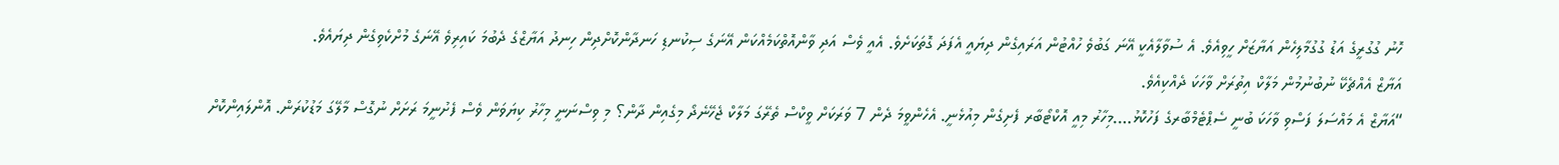ހޮނު ގުގުރީގެ އަޑު ގުގުމާލިހެން އަޔާޒަށް ހީވިއެވެ. އެ ސުވާލާއެކީ އޭނަ ގަބުވެ ހުއްޓުން އަރައިގެން ދިޔައީ އެފަދަ ގޮތަކަށެވެ. އެއީ ވެސް އަދި ވާންއޮތްކަމެއްކަން އޭނަގެ ސިކުނޑި ހަނދާންކޮށްދިން ހިނދު އަޔާޒްގެ ދެބުމަ ކައިރިވެ އޭނަގެ މުށްކެވިގެން ދިޔައެވެ.
އަޔާޒް އެއްޗެކޭ ނުބުނުމުން މަލާކް އިތުރަށް ވާހަކަ ދެއްކިއެވެ.
“އަޔާޒް އެ މައްސަލަ ފަސްވި ވާހަކަ ބުނީ ސެޕްޓެމްބާރގެ ފަހުކޮޅު….މިހާރު މިއީ އޮކްޓޯބާރ ފެށިގެން މިއުޅެނީ. އެހެންވީމަ ދެން 7 ވަރަކަށް ވީކްސް ތެރޭގަ މަލާކް ޖެހޭނެދޯ މިގެއިން ދާން؟ މި ވިސްނަނީ މިހާރު ކިޔަވަން ވެސް ފެށުނީމަ ރަށަށް ނުގޮސް މާލޭގަ މަޑުކުރަން. އޮންލައިންކޮށް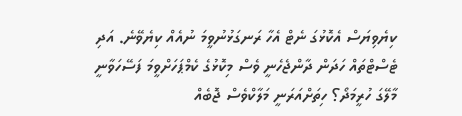ކިޔެވިޔަސް އެކޮޅުގަ ނެޓް އެހާ ރަނގަޅުނުވީމަ ނުއެއް ކިޔެވޭނެ. އަދި ޓެސްޓްތައް ހަދަން ދާންޖެހެނީ ވެސް މިކޮޅުގެ ކެމްޕަހަށްވީމަ ފަސޭހަވާނީ މާލޭގަ ހުރީމަދޯ؟ ހިތަށްއަރަނީ މަލާކްވެސް ޖޮބެއް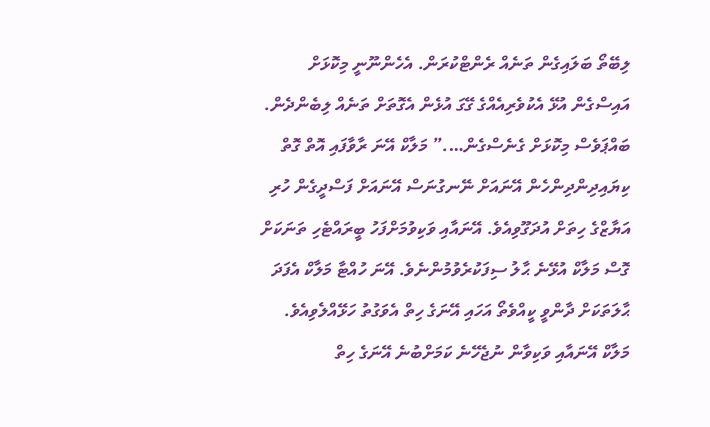ލިބޭތޯ ބަލައިގެން ތަނެއް ރެންޓްކުރަން. އެހެންނޫނީ މިކޮޅަށް އައިސްގެން އުޅޭ އެކުވެރިއެއްގެ ގޭގަ އުޅެން އެގޮތަށް ތަނެއް ލިބެންދެން. ބައްޕަވެސް މިކޮޅަށް ގެނެސްގެން….” މަލާކް އޭނަ ރާވާފައި އޮތް ގޮތް ކިޔައިދިންދިންހެން އޭނައަށް ނޭނގުނަސް އޭނައަށް ފަސްދީގެން ހުރި އަޔާޒްގެ ހިތަށް އުދަގޫވިއެވެ. އޭނައާއި ވަކިވުމަށްފަހު ބީރައްޓެހި ތަނަކަށް ގޮސް މަލާކް އުޅޭނެ ޙާލު ސިފަކުރެވުމުންނެވެ. އޭނަ ހުއްޓާ މަލާކް އެފަދަ ޙާލަތަކަށް ދާންވީ ކީއްވެތޯ އަހައި އޭނަގެ ހިތް އެވަގުތު ހަޅޭއްލެވިއެވެ. މަލާކް އޭނައާއި ވަކިވާން ނުޖެހޭނެ ކަމަށްބުނެ އޭނަގެ ހިތް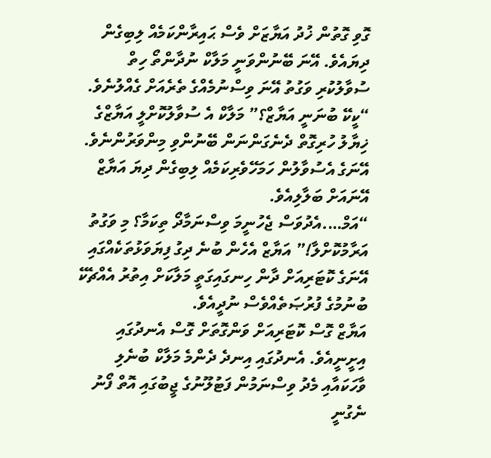ގޮވި ގޮތުން ޚުދު އަޔާޒަށް ވެސް ޙައިރާންކަމެއް ލިބިގެން ދިޔައެވެ. އޭނަ ބޭނުންވަނީ މަލާކް ނުދާންތޯ ހިތް ސުވާލުކުރި ވަގުތު އޭނަ ވިސްނުމެއްގެ ތެރެއަށް ގެއްލުނެވެ.
“ކީކޭ ބުނަނީ އަޔާޒް؟” މަލާކް އެ ސުވާލުކޮށްލީ އަޔާޒްގެ ޚިޔާލު ހުރިގޮތް ދެނެގަންނަން ބޭނުންވި މިންވަރުންނެވެ. އޭނަގެ އެސުވާލުން ހަމަހޭވެރިކަމެއް ލިބިގެން ދިޔަ އަޔާޒް އޭނައަށް ބަލާލިއެވެ.
“އަމް….އެދުވަސް ޖެހުނީމަ ވިސްނަމާދޯ ތިކަމާ؟ މި ވަގުތު އަރާމުކޮށްލާ!” އަޔާޒް އެހެން ބުނެ ދިގު ފިޔަވަޅުތަކެއްގައި އޭނަގެ ކޮޓަރިއަށް ދާން ހިނގައިގަތީ މަލާކަށް އިތުރު އެއްޗެކޭ ބުނުމުގެ ފުރުޞަތެއްވެސް ނުދީއެވެ.
އަޔާޒް ގޮސް ކޮޓަރިއަށް ވަންގޮތަށް ގޮސް އެނދުގައި އިށީނީއެވެ. އެނދުގައި އިނދެ ދެންމެ މަލާކް ބުނެލި ވާހަކައާއި މެދު ވިސްނަމުން ފަޓުލޫނުގެ ޖީބުގައި އޮތް ފޯނު ނެގުނީ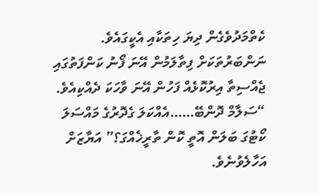ކެތްމަދުވެގެން ދިޔަ ހިތަކާއި އެކީގައެވެ. ނަންބަރުތަކަށް ފިތާލަމުން އޭނަ ފޯނު ކަންފަތުގައި ޖެއްސިތާ އިރުކޮޅެއް ފަހުން އޭނަ ވާހަކަ ދެއްކިއެވެ.
“ސަލާމް ދޮންބޭ……އެއްކަލަ ގެދޮރުގެ މައްސަލަ ކޯޓުގަ ބަލަން އޮތީ ކޮން ތާރީޚެއްގަ؟” އަޔާޒަށް އަހާލެވުނެވެ.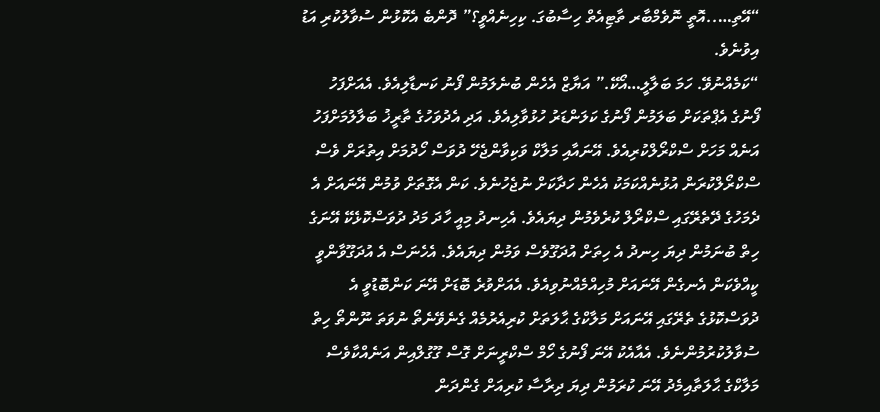“އޭތި…..އޮތީ ނޮވެމްބާރ ތާޓިއެތް ހިސާބުގަ. ކިހިނެއްވީ؟” ދޮންބެ އެކޮޅުން ސުވާލުކުރި އަޑު އިވުނެވެ.
“ކަމެއްނުވޭ. ހަމަ ބަލާލީ…އޯކޭ.” އަޔާޒް އެހެން ބުނެލަމުން ފޯނު ކަނޑާލިއެވެ. އެއަށްފަހު ފޯނުގެ އެޕްތަކަށް ބަލަމުން ފޯނުގެ ކަލަންޑަރު ހުޅުވާލިއެވެ. އަދި އެދުވަހުގެ ތާރީޚު ބަލާލުމަށްފަހު އަނެއް މަހަށް ސްކްރޯލްކުރިއެވެ. އޭނައާއި މަލާކް ވަކިވާންޖެހޭ ދުވަސް ހޯދުމަށް އިތުރަށް ވެސް ސްކްރޯލްކުރަން އުޅުނެއްކަމަކު އެހެން ހަދާކަށް ނުޖެހުނެވެ. ކަން އެގޮތަށް ވުމުން އޭނައަށް އެ ދެމަހުގެ ދޭތެރޭގައި ސްކްރޯލް ކުރެވެމުން ދިޔައެވެ. އެހިނދު މިއީ ހާދަ މަދު ދުވަސްކޮޅެކޭ އޭނަގެ ހިތް ބުނަމުން ދިޔަ ހިނދު އެ ހިތަށް އުދަގޫވެސް ވަމުން ދިޔައެވެ. އެހެނަސް އެ އުދަގޫވާންވީ ކީއްވެކަން އެނގެން އޭނައަށް މުހިއްމެއްނުވިއެވެ. އެއަށްވުރެ ބޮޑަށް އޭނަ ކަންބޮޑުވީ އެ ދުވަސްކޮޅުގެ ތެރޭގައި އޭނައަށް މަލާކްގެ ޙާލަތަށް ކުރިއެރުމެއް ގެނެވޭނެތޯ ނުވަތަ ނޫންތޯ ހިތް ސުވާލުކުރުމުންނެވެ. އެއާއެކު އޭނަ ފޯނުގެ ހޯމް ސްކްރީނަށް ގޮސް ގޫގުލްއިން އަނެއްކާވެސް މަލާކްގެ ޙާލަތާއިމެދު އޭނަ ކުރަމުން ދިޔަ ދިރާސާ ކުރިއަށް ގެންދަން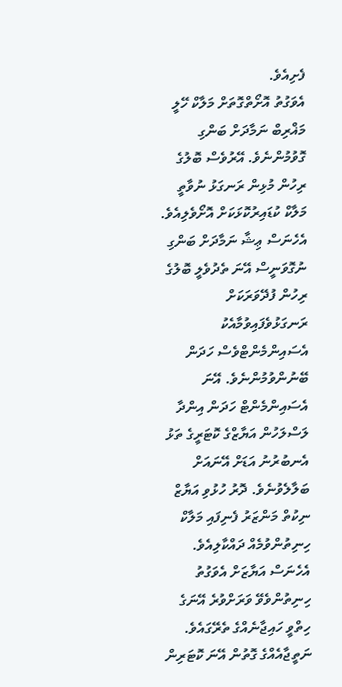ފެށިއެވެ.
އެވަގުތު އޮށޯތްގޮތަށް މަލާކް ހޭލީ މަޣްރިބް ނަމާދަށް ބަންގި ގޮވުމުންނެވެ. އޭރުވެސް ބޮލުގެ ރިހުން މުޅިން ރަނގަޅު ނުވާތީ މަލާކް ކުޑައިރުކޮޅަކަށް އޮށޯވެލިއެވެ. އެހެނަސް ޢިޝާ ނަމާދަށް ބަންގި ނުގޮވަނީސް އޭނަ ތެދުވެލީ ބޮލުގެ ރިހުން ފުދޭވަރަކަށް ރަނގަޅުވެފައިވުމާއެކު އެސައިންމެންޓްވެސް ހަދަން ބޭނުންވުމުންނެވެ. އޭނަ އެސައިންމެންޓް ހަދަން އިންދާ ލަސްލަހުން އަޔާޒްގެ ކޮޓަރީގެ ތަޅު އެނބުރުނު އަޑަށް އޭނައަށް ބަލާލެވުނެވެ. ދޮރު ހުޅުވި އަޔާޒް ނިކުތް މަންޒަރު ފެނިފައި މަލާކް ހިނިތުންވުމެއް ދައްކާލިއެވެ. އެހެނަސް އަޔާޒަށް އެވަގުތު ހިނިތުންވެވޭ ވަރަށްވުރެ އޭނަގެ ހިތްވީ ހައިޖާނެއްގެ ތެރޭގައެވެ. ނަތީޖާއެއްގެ ގޮތުން އޭނަ ކޮޓަރިން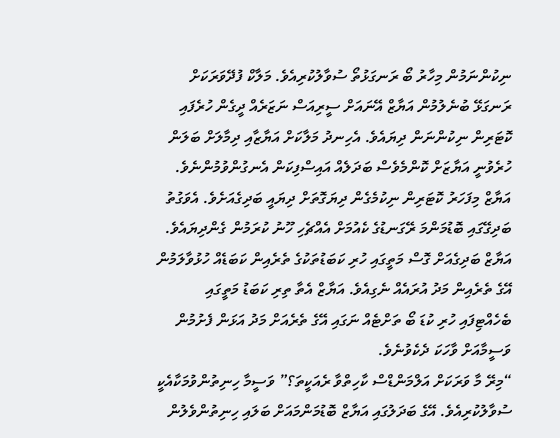ނިކުންނަމުން މިހާރު ބޯ ރަނގަޅުތޯ ސުވާލުކުރިއެވެ. މަލާކް ފުދޭވަރަކަށް ރަނގަޅޭ ބުނެލުމުން އަޔާޒް އޭނައަށް ސީރިއަސް ނަޒަރެއް ދީގެން ހުރެފައި ކޮޓަރިން ނިކުންނަން ދިޔައެވެ. އެހިނދު މަލާކަށް އަޔާޒާއި ދިމާލަށް ބަލަން ހުރެވުނީ އަޔާޒަށް ކޮންމެވެސް ބަދަލެއް އައިސްފިކަން އެނގުންވުމުންނެވެ.
އަޔާޒް މިފަހަރު ކޮޓަރިން ނިކުމެގެން ދިޔަގޮތަށް ދިޔައީ ބަދިގެއަށެވެ. އެވަގުތު ބަދިގޭގައި ބޮޑުމަންމަ ރޭގަނޑުގެ ކެއުމަށް އެއްޗެހި ހޫނު ކުރަމުން ގެންދިޔައެވެ. އަޔާޒް ބަދިގެއަށް ގޮސް މަތީގައި ހުރި ކަބަޑުތަކުގެ ތެރެއިން ކަބަޑެއް ހުޅުވާލަމުން އޭގެ ތެރެއިން މަދު އުރައެއް ނެގިއެވެ. އަޔާޒް އެތާ ތިރި ކަބަޑު މަތީގައި ބެހެއްޓިފައި ހުރި ކުޑަ ބޯ ތަށްޓެއް ނަގައި އޭގެ ތެރެއަށް މަދު އަޅަން ފެށުމުން ވަސީމާއަށް ވާހަކަ ދެކެވުނެވެ.
“މިރޭ މާ ވަރަކަށް އަލްމަންޑްސް ކާހިތްވާ ރެއަކީތަ؟” ވަސީމާ ހިނިތުންވުމަކާއެކީ ސުވާލުކުރިއެވެ. އޭގެ ބަދަލުގައި އަޔާޒް ބޮޑުމަންމައަށް ބަލައި ހިނިތުންވެލުން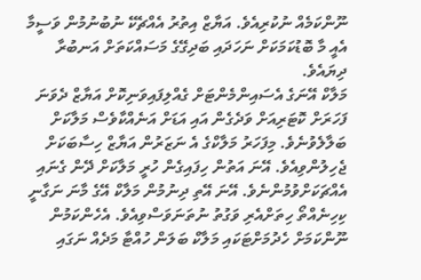ނޫންކަމެއް ނުކުރިއެވެ. އަޔާޒް އިތުރު އެއްޗެކޭ ނުބުނުމުން ވަސީމާ އެއީ މާ ބޮޑުކަމަކަށް ނަހަދައި ބަދިގޭގެ މަސައްކަތަށް އަނބުރާ ދިޔައެވެ.
މަލާކް އޭނަގެ އެސައިންމެންޓަށް ގެއްލިފައިވަނިކޮށް އަޔާޒް ދެވަނަ ފަހަރަށް ކޮޓަރިއަށް ވަދެގެން އައި އަޑަށް އަނެއްކާވެސް މަލާކަށް ބަލާލެވުނެވެ. މިފަހަރު މަލާކްގެ އެ ނަޒަރުން އަޔާޒް ހިސާބަކަށް ޖެހިލުންވިއެވެ. އޭނަ އަތުން ހިފައިގެން ހުރީ މަލާކަށް ދޭން ގެނައި އެއްޗަކަށްވުމުންނެވެ. އޭނަ އޭތި ދިނުމުން މަލާކް އޭގެ މާނަ ނަގާނީ ކިހިނެއްތޯ ހިތަށްއެރި ވަގުތު ނުތަނަވަސްވިއެވެ. އެހެންކަމުން ނޫންކަމަށް ހެދުމަށްޓަކައި މަލާކް ބަލަން ހުއްޓާ މަދެއް ނަގައި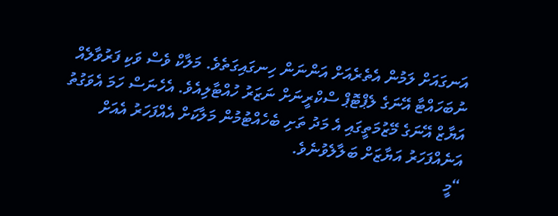އަނގައަށް ލަމުން އެތެރެއަށް އަންނަން ހިނގައިގަތެވެ. މަލާކް ވެސް ވަކި ފަރުވާލެއް ނުބަހައްޓާ އޭނަގެ ލެޕްޓޮޕް ސްކްރީނަށް ނަޒަރު ހުއްޓާލިއެވެ. އެހެނަސް ހަމަ އެވަގުތު އަޔާޒް އޭނަގެ މޭޒުމަތީގައި އެ މަދު ތަށި ބެހެއްޓުމުން މަލާކަށް އެއްފަހަރު އެއަށް އަނެއްފަހަރު އަޔާޒަށް ބަލާލެވުނެވެ.
“މީ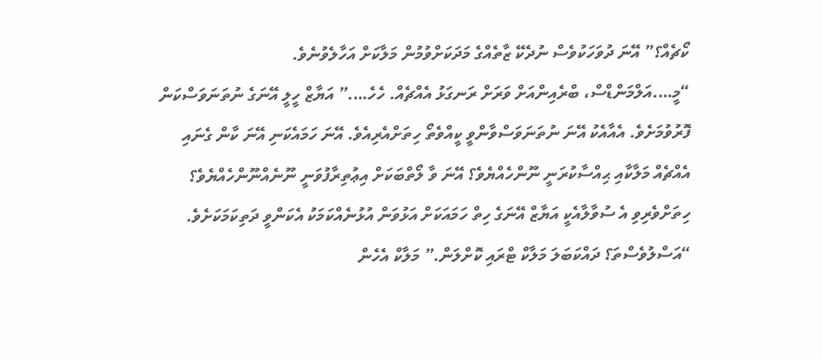ކޯޗެއް؟” އޭނަ ދުވަހަކުވެސް ނުދެކޭ ޒާތެއްގެ މަދަކަށްވުމުން މަލާކަށް އަހާލެވުނެވެ.
“މީ….އަލްމަންޑްސް، ބްރެއިންއަށް ވަރަށް ރަނގަޅު އެއްޗެއް. ހެހެ….” އަޔާޒް ހީލީ އޭނަގެ ނުތަނަވަސްކަން ފޮރުވުމަށެވެ. އެއާއެކު އޭނަ ނުތަނަވަސްވާންވީ ކީއްވެތޯ ހިތަށްއެރިއެވެ. އޭނަ ހަމައެކަނި އޭނަ ކާން ގެނައި އެއްޗެއް މަލާކާއި ޙިއްސާކުރަނީ ނޫންހެއްޔެވެ؟ އޭނަ ވާ ލޯތްބަކަށް އިޢުތިރާފުވަނީ ނޫނެއްނޫންހެއްޔެވެ؟ ހިތަށްވެރިވި އެ ސުވާލާއެކީ އަޔާޒް އޭނަގެ ހިތް ހަމައަކަށް އަޅުވަން އުޅުނެއްކަމަކު އެކަންވީ ދަތިކަމަކަށެވެ.
“އަސްލުވެސްތަ؟ ދައްކަބަލަ މަލާކް ޓްރައި ކޮށްލަން.” މަލާކް އެހެން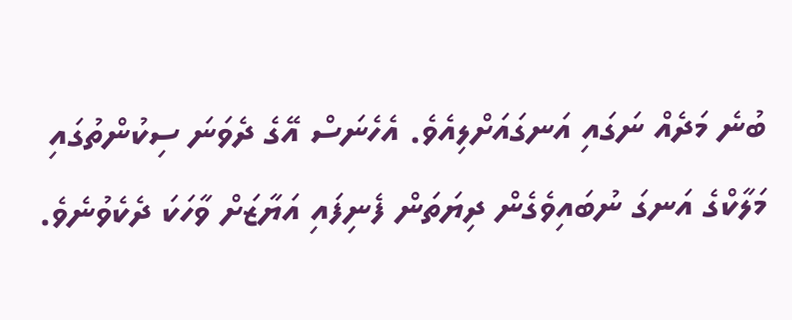ބުނެ މަދެއް ނަގައި އަނގައަށްލިއެވެ. އެހެނަސް އޭގެ ދެވަނަ ސިކުންތުގައި މަލާކްގެ އަނގަ ނުބައިވެގެން ދިޔަތަން ފެނިފައި އަޔާޒަށް ވާހަކަ ދެކެވުނެވެ.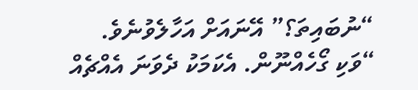“ނުބައިތަ؟” އޭނައަށް އަހާލެވުނެވެ.
“ވަކި ގޯހެއްނޫން. އެކަމަކު ދެވަނަ އެއްޗެއް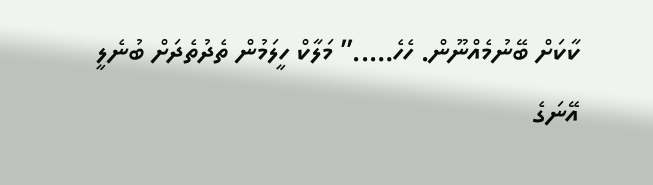ކާކަށް ބޭނުމެއްނޫން. ހެހެ…..” މަލާކް ހީލަމުން ތެދުތެދަށް ބުނެލީ އޭނަގެ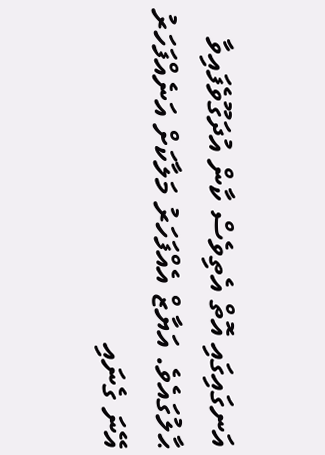އަނގައިގައި އޮތް އެތިވެސް ކާން އުދަގޫވެފައިވާ ޙާލުގައެވެ. އަޔާޒް އެއްފަހަރު މަލާކަށް އަނެއްފަހަރު އޭނަ ގެނައި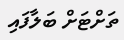ތަށްޓަށް ބަލާފައި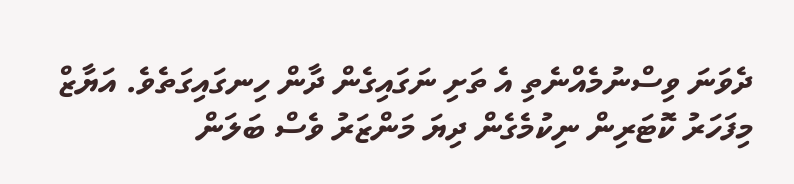ދެވަނަ ވިސްނުމެއްނެތި އެ ތަށި ނަގައިގެން ދާން ހިނގައިގަތެވެ. އަޔާޒް މިފަހަރު ކޮޓަރިން ނިކުމެގެން ދިޔަ މަންޒަރު ވެސް ބަލަން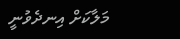މަލާކަށް އިނދެވުނީ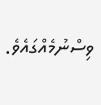ވިސްނުމެއްގައެވެ.